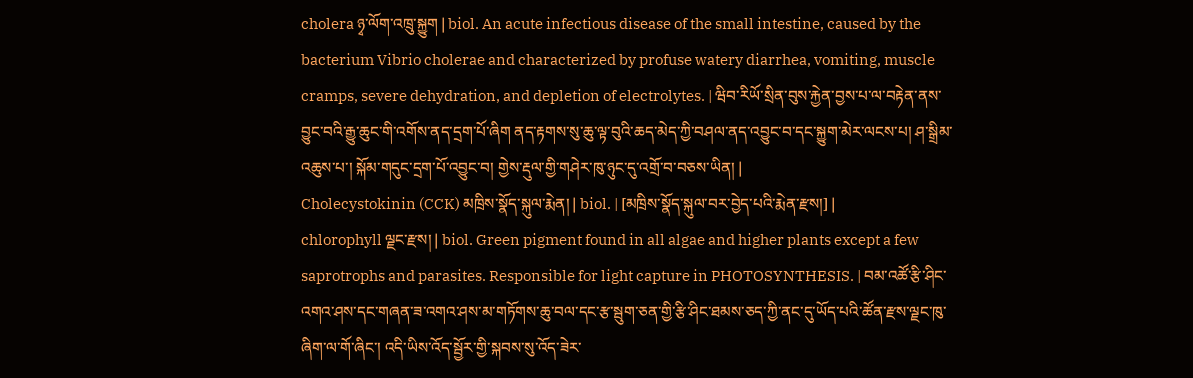cholera ཉྭ་ལོག་འཁྲུ་སྐྱུག | biol. An acute infectious disease of the small intestine, caused by the bacterium Vibrio cholerae and characterized by profuse watery diarrhea, vomiting, muscle cramps, severe dehydration, and depletion of electrolytes. | ཝིབ་རིཡོ་སྲིན་བུས་རྐྱེན་བྱས་པ་ལ་བརྟེན་ནས་བྱུང་བའི་རྒྱུ་ཆུང་གི་འགོས་ནད་དྲག་པོ་ཞིག ནད་རྟགས་སུ་ཆུ་ལྟ་བུའི་ཆད་མེད་ཀྱི་བཤལ་ནད་འབྱུང་བ་དང་སྐྱུག་མེར་ལངས་པ། ཤ་སྒྲིམ་འཆུས་པ་། སྐོམ་གདུང་དྲག་པོ་འབྱུང་བ། གྱེས་རྡུལ་གྱི་གཤེར་ཁུ་ཉུང་དུ་འགྲོ་བ་བཅས་ཡིན། |
Cholecystokinin (CCK) མཁྲིས་སྣོད་སྐུལ་རྨེན། | biol. | [མཁྲིས་སྣོད་སྐུལ་བར་བྱེད་པའི་རྨེན་རྫས།] |
chlorophyll ལྗང་རྫས། | biol. Green pigment found in all algae and higher plants except a few saprotrophs and parasites. Responsible for light capture in PHOTOSYNTHESIS. | བམ་འཚོ་རྩི་ཤིང་འགའ་ཤས་དང་གཞན་ཟ་འགའ་ཤས་མ་གཏོགས་ཆུ་བལ་དང་རྩ་སྦུག་ཅན་གྱི་རྩི་ཤིང་ཐམས་ཅད་ཀྱི་ནང་དུ་ཡོད་པའི་ཚོན་རྫས་ལྗང་ཁུ་ཞིག་ལ་གོ་ཞིང་། འདི་ཡིས་འོད་སྦྱོར་གྱི་སྐབས་སུ་འོད་ཟེར་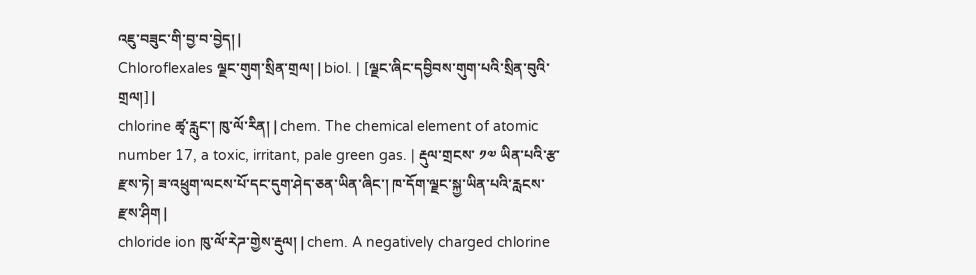འཇུ་བཟུང་གི་བྱ་བ་བྱེད། |
Chloroflexales ལྗང་གུག་སྲིན་གྲལ། | biol. | [ལྗང་ཞིང་དབྱིབས་གུག་པའི་སྲིན་བུའི་གྲལ།] |
chlorine ཚྭ་རླུང་། ཁུ་ལོ་རིན། | chem. The chemical element of atomic number 17, a toxic, irritant, pale green gas. | རྡུལ་གྲངས་ ༡༧ ཡིན་པའི་རྩ་རྫས་ཏེ། ཟ་འཕྲུག་ལངས་པོ་དང་དུག་ཤེད་ཅན་ཡིན་ཞིང་། ཁ་དོག་ལྗང་སྐྱ་ཡིན་པའི་རླངས་རྫས་ཤིག |
chloride ion ཁུ་ལོ་རེཌ་གྱེས་རྡུལ། | chem. A negatively charged chlorine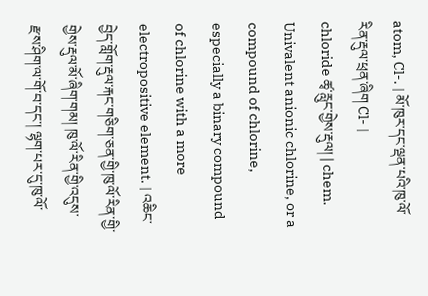atom, Cl-. | མོ་ཁུར་དང་ལྡན་པའི་ཁུ་ལོ་རིན་རྡུལ་ཕྲན་ཞིག Cl- |
chloride ཚྭ་རླུང་གྱེས་རྡུལ། | chem. Univalent anionic chlorine, or a compound of chlorine, especially a binary compound of chlorine with a more electropositive element. | འཆིང་བྱེད་གློག་རྡུལ་རྐང་གཅིག་ཅན་གྱི་ཁུ་ལོ་རིན་གྱི་གྱེས་རྡུལ་མོ་ཞིག་གམ། ཁུ་ལོ་རིན་གྱི་འདུས་རྫས་ཤིག་ལ་གོ་བ་དང་། ལྷག་པར་དུ་ཁུ་ལོ་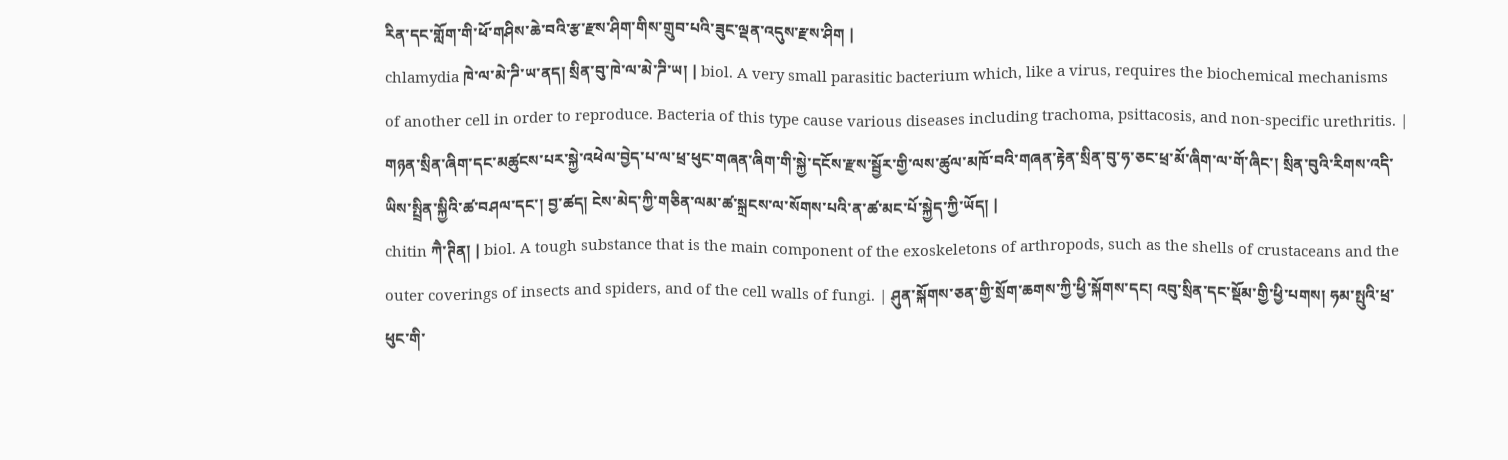རིན་དང་གློག་གི་ཕོ་གཤིས་ཆེ་བའི་རྩ་རྫས་ཤིག་གིས་གྲུབ་པའི་ཟུང་ལྡན་འདུས་རྫས་ཤིག |
chlamydia ཁེ་ལ་མེ་ཌི་ཡ་ནད། སྲིན་བུ་ཁེ་ལ་མེ་ཌི་ཡ། | biol. A very small parasitic bacterium which, like a virus, requires the biochemical mechanisms of another cell in order to reproduce. Bacteria of this type cause various diseases including trachoma, psittacosis, and non-specific urethritis. | གཉན་སྲིན་ཞིག་དང་མཚུངས་པར་སྐྱེ་འཕེལ་བྱེད་པ་ལ་ཕྲ་ཕུང་གཞན་ཞིག་གི་སྐྱེ་དངོས་རྫས་སྦྱོར་གྱི་ལས་ཚུལ་མཁོ་བའི་གཞན་རྟེན་སྲིན་བུ་ཧ་ཅང་ཕྲ་མོ་ཞིག་ལ་གོ་ཞིང་། སྲིན་བུའི་རིགས་འདི་ཡིས་སྤྲིན་སྐྱིའི་ཚ་བཤལ་དང་། བྱ་ཚད། ངེས་མེད་ཀྱི་གཅིན་ལམ་ཚ་སྐྲངས་ལ་སོགས་པའི་ན་ཚ་མང་པོ་སྐྱེད་ཀྱི་ཡོད། |
chitin ཀཻ་ཊིན། | biol. A tough substance that is the main component of the exoskeletons of arthropods, such as the shells of crustaceans and the outer coverings of insects and spiders, and of the cell walls of fungi. | ཤུན་སྐོགས་ཅན་གྱི་སྲོག་ཆགས་ཀྱི་ཕྱི་སྐོགས་དང། འབུ་སྲིན་དང་སྡོམ་གྱི་ཕྱི་པགས། ཧམ་སྤུའི་ཕྲ་ཕུང་གི་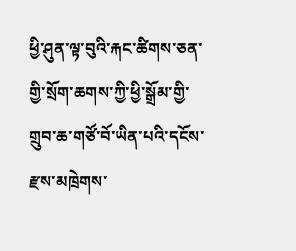ཕྱི་ཤུན་ལྟ་བུའི་རྐང་ཚིགས་ཅན་གྱི་སྲོག་ཆགས་ཀྱི་ཕྱི་སྒྲོམ་གྱི་གྲུབ་ཆ་གཙོ་བོ་ཡིན་པའི་དངོས་རྫས་མཁྲེགས་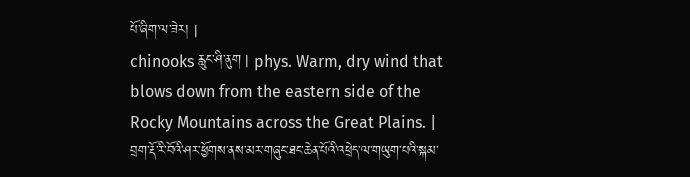པོ་ཞིག་ལ་ཟེར། |
chinooks རླུང་ཤི་ནུག | phys. Warm, dry wind that blows down from the eastern side of the Rocky Mountains across the Great Plains. | བྲག་རྡོ་རི་བོའི་ཤར་ཕྱོགས་ནས་མར་གཞུང་ཐང་ཆེན་པོའི་འཕྲེད་ལ་གཡུག་པའི་སྐམ་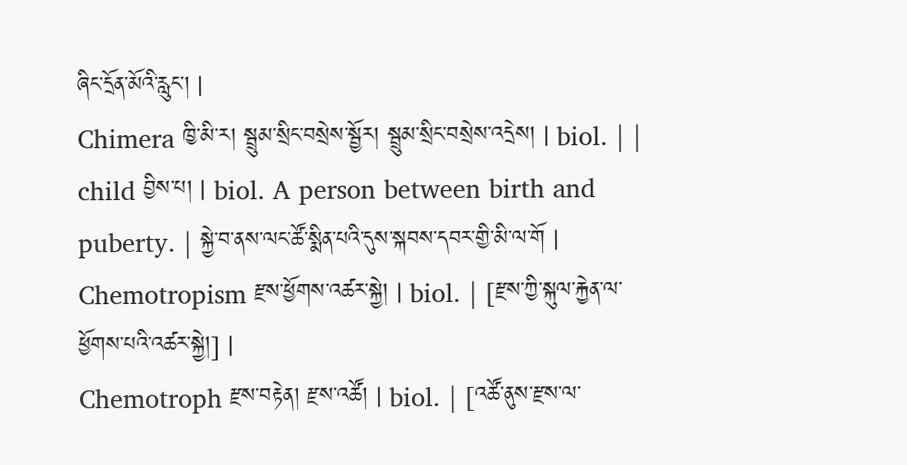ཞིང་དྲོན་མོའི་རླུང་། |
Chimera ཁྱི་མི་ར། སྦྲུམ་སྲིང་བསྲེས་སྦྱོར། སྦྲུམ་སྲིང་བསྲེས་འདྲེས། | biol. | |
child བྱིས་པ། | biol. A person between birth and puberty. | སྐྱེ་བ་ནས་ལང་ཚོ་སྨིན་པའི་དུས་སྐབས་དབར་གྱི་མི་ལ་གོ |
Chemotropism རྫས་ཕྱོགས་འཚར་སྐྱེ། | biol. | [རྫས་ཀྱི་སྐུལ་རྐྱེན་ལ་ཕྱོགས་པའི་འཚར་སྐྱེ།] |
Chemotroph རྫས་བརྟེན། རྫས་འཚོ། | biol. | [འཚོ་ནུས་རྫས་ལ་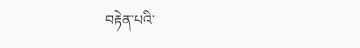བརྟེན་པའི་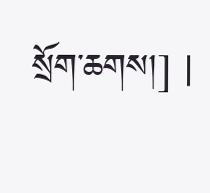སྲོག་ཆགས།] |